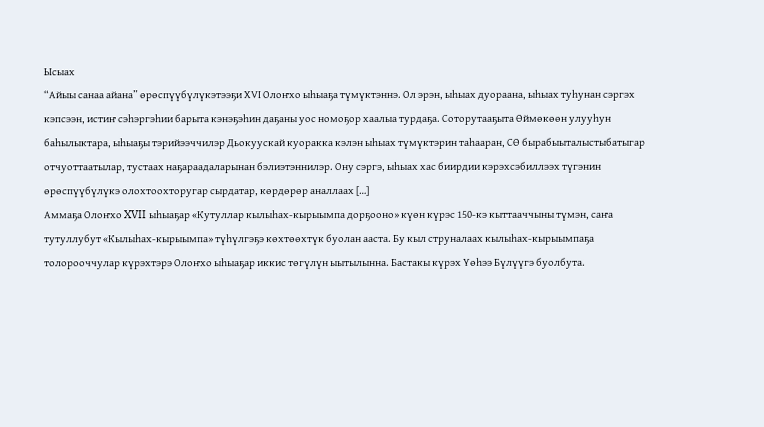Ысыах
“Айыы санаа айана” өрөспүүбүлүкэтээҕи ХVI Олоҥхо ыһыаҕа түмүктэннэ. Ол эрэн, ыһыах дуораана, ыһыах туһунан сэргэх кэпсээн, истиҥ сэһэргэһии барыта кэнэҕэһин даҕаны уос номоҕор хаалыа турдаҕа. Соторутааҕыта Өймөкөөн улууһун баһылыктара, ыһыаҕы тэрийээччилэр Дьокуускай куоракка кэлэн ыһыах түмүктэрин таһааран, СӨ бырабыыталыстыбатыгар отчуоттаатылар, тустаах наҕараадаларынан бэлиэтэннилэр. Ону сэргэ, ыһыах хас биирдии кэрэхсэбиллээх түгэнин өрөспүүбүлүкэ олохтоохторугар сырдатар, көрдөрөр аналлаах […]
Аммаҕа Олоҥхо XVII ыһыаҕар «Кутуллар кылыһах-кырыымпа дорҕооно» күөн күрэс 150-кэ кыттааччыны түмэн, саҥа тутуллубут «Кылыһах-кырыымпа» түһүлгэҕэ көхтөөхтүк буолан ааста. Бу кыл струналаах кылыһах-кырыымпаҕа толорооччулар күрэхтэрэ Олоҥхо ыһыаҕар иккис төгүлүн ыытылынна. Бастакы күрэх Үөһээ Бүлүүгэ буолбута.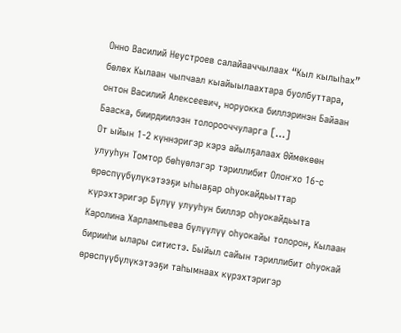Онно Василий Неустроев салайааччылаах “Кыл кылыһах” бөлөх Кылаан чыпчаал кыайыылаахтара буолбуттара, онтон Василий Алексеевич, норуокка биллэринэн Байаан Бааска, биирдиилээн толорооччуларга […]
От ыйын 1-2 күннэригэр кэрэ айылҕалаах Өймөкөөн улууһун Томтор бөһүөлэгэр тэриллибит Олоҥхо 16-с өрөспүүбүлүкэтээҕи ыһыаҕар оһуокайдьыттар күрэхтэригэр Бүлүү улууһун биллэр оһуокайдьыта Каролина Харлампьева бүлүүлүү оһуокайы толорон, Кылаан бирииһи ылары ситистэ. Быйыл сайын тэриллибит оһуокай өрөспүүбүлүкэтээҕи таһымнаах күрэхтэригэр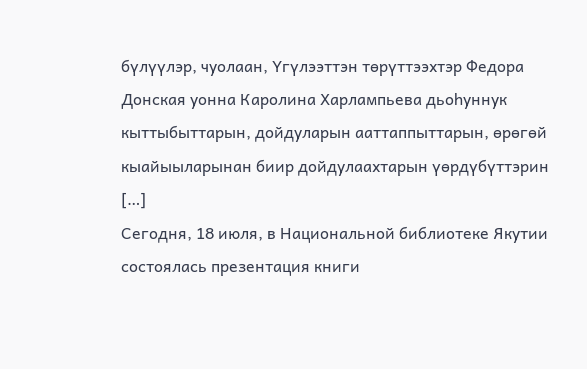бүлүүлэр, чуолаан, Үгүлээттэн төрүттээхтэр Федора Донская уонна Каролина Харлампьева дьоһуннук кыттыбыттарын, дойдуларын ааттаппыттарын, өрөгөй кыайыыларынан биир дойдулаахтарын үөрдүбүттэрин […]
Сегодня, 18 июля, в Национальной библиотеке Якутии состоялась презентация книги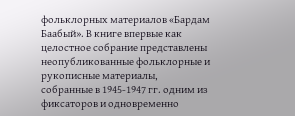фольклорных материалов «Бардам Баабый». В книге впервые как целостное собрание представлены неопубликованные фольклорные и рукописные материалы, собранные в 1945-1947 гг. одним из фиксаторов и одновременно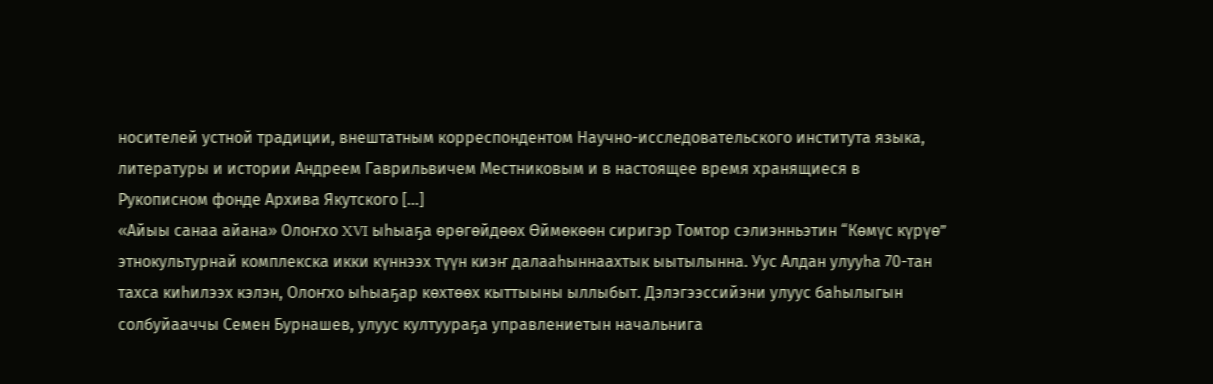носителей устной традиции, внештатным корреспондентом Научно-исследовательского института языка, литературы и истории Андреем Гаврильвичем Местниковым и в настоящее время хранящиеся в Рукописном фонде Архива Якутского […]
«Айыы санаа айана» Олоҥхо XVI ыһыаҕа өрөгөйдөөх Өймөкөөн сиригэр Томтор сэлиэнньэтин “Көмүс күрүө” этнокультурнай комплекска икки күннээх түүн киэҥ далааһыннаахтык ыытылынна. Уус Алдан улууһа 70-тан тахса киһилээх кэлэн, Олоҥхо ыһыаҕар көхтөөх кыттыыны ыллыбыт. Дэлэгээссийэни улуус баһылыгын солбуйааччы Семен Бурнашев, улуус култуураҕа управлениетын начальнига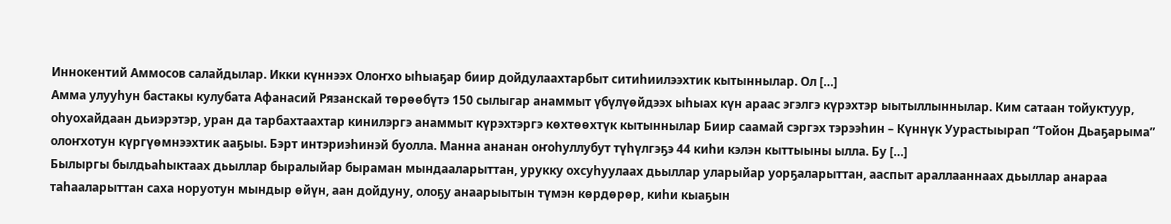Иннокентий Аммосов салайдылар. Икки күннээх Олоҥхо ыһыаҕар биир дойдулаахтарбыт ситиһиилээхтик кытыннылар. Ол […]
Амма улууһун бастакы кулубата Афанасий Рязанскай төрөөбүтэ 150 сылыгар анаммыт үбүлүөйдээх ыһыах күн араас эгэлгэ күрэхтэр ыытыллыннылар. Ким сатаан тойуктуур, оһуохайдаан дьиэрэтэр, уран да тарбахтаахтар кинилэргэ анаммыт күрэхтэргэ көхтөөхтүк кытыннылар Биир саамай сэргэх тэрээһин – Күннүк Уурастыырап “Тойон Дьаҕарыма” олоҥхотун күргүөмнээхтик ааҕыы. Бэрт интэриэһинэй буолла. Манна ананан оҥоһуллубут түһүлгэҕэ 44 киһи кэлэн кыттыыны ылла. Бу […]
Былыргы былдьаһыктаах дьыллар быралыйар быраман мындааларыттан, урукку охсуһуулаах дьыллар уларыйар уорҕаларыттан, ааспыт араллааннаах дьыллар анараа таһааларыттан саха норуотун мындыр өйүн, аан дойдуну, олоҕу анаарыытын түмэн көрдөрөр, киһи кыаҕын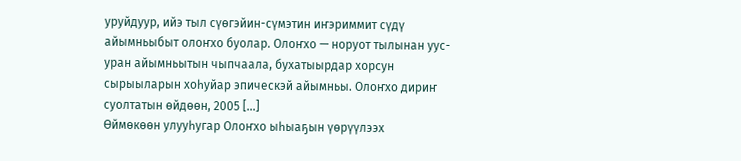уруйдуур, ийэ тыл сүөгэйин-сүмэтин иҥэриммит сүдү айымньыбыт олоҥхо буолар. Олоҥхо — норуот тылынан уус-уран айымньытын чыпчаала, бухатыырдар хорсун сырыыларын хоһуйар эпическэй айымньы. Олоҥхо дириҥ суолтатын өйдөөн, 2005 […]
Өймөкөөн улууһугар Олоҥхо ыһыаҕын үөрүүлээх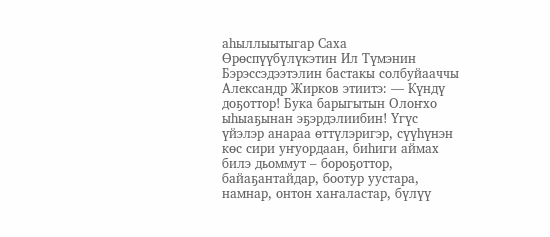аһыллыытыгар Саха Өрөспүүбүлүкэтин Ил Түмэнин Бэрэссэдээтэлин бастакы солбуйааччы Александр Жирков этиитэ: — Күндү доҕоттор! Бука барыгытын Олоҥхо ыһыаҕынан эҕэрдэлиибин! Үгүс үйэлэр анараа өттүлэригэр, сүүһүнэн көс сири уҥуордаан, биһиги аймах билэ дьоммут – бороҕоттор, байаҕантайдар, боотур уустара, намнар, онтон хаҥаластар, бүлүү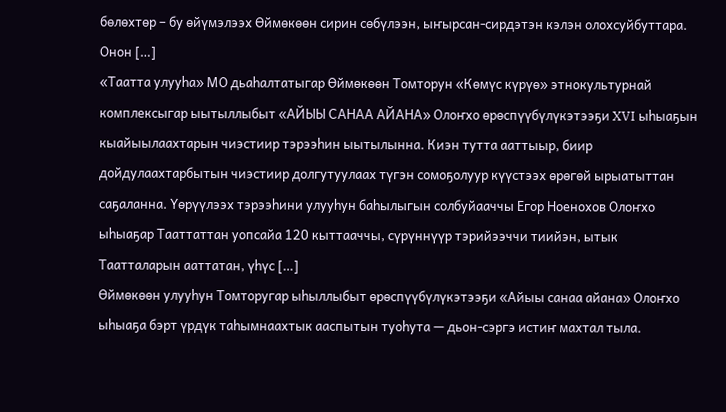бөлөхтөр – бу өйүмэлээх Өймөкөөн сирин сөбүлээн, ыҥырсан-сирдэтэн кэлэн олохсуйбуттара. Онон […]
«Таатта улууһа» МО дьаһалтатыгар Өймөкөөн Томторун «Көмүс күрүө» этнокультурнай комплексыгар ыытыллыбыт «АЙЫЫ САНАА АЙАНА» Олоҥхо өрөспүүбүлүкэтээҕи XVI ыһыаҕын кыайыылаахтарын чиэстиир тэрээһин ыытылынна. Киэн тутта ааттыыр, биир дойдулаахтарбытын чиэстиир долгутуулаах түгэн сомоҕолуур күүстээх өрөгөй ырыатыттан саҕаланна. Үөрүүлээх тэрээһини улууһун баһылыгын солбуйааччы Егор Ноенохов Олоҥхо ыһыаҕар Тааттаттан уопсайа 120 кыттааччы, сүрүннүүр тэрийээччи тиийэн, ытык Таатталарын ааттатан, үһүс […]
Өймөкөөн улууһун Томторугар ыһыллыбыт өрөспүүбүлүкэтээҕи «Айыы санаа айана» Олоҥхо ыһыаҕа бэрт үрдүк таһымнаахтык ааспытын туоһута — дьон-сэргэ истиҥ махтал тыла.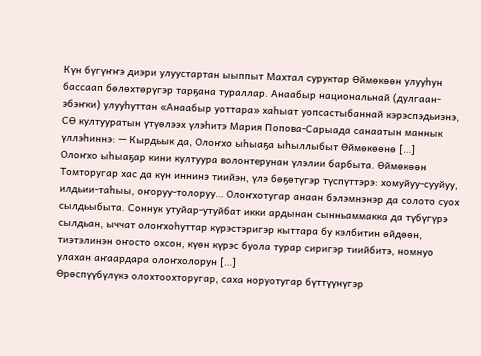Күн бүгүҥҥэ диэри улуустартан ыыппыт Махтал суруктар Өймөкөөн улууһун бассаап бөлөхтөрүгэр тарҕана тураллар. Анаабыр национальнай (дулгаан-эбэҥки) улууһуттан «Анаабыр уоттара» хаһыат уопсастыбаннай кэрэспэдьиэнэ, СӨ култууратын үтүөлээх үлэһитэ Мария Попова-Сарыада санаатын маннык үллэһиннэ: — Кырдьык да, Олоҥхо ыһыаҕа ыһыллыбыт Өймөкөөнө […]
Олоҥхо ыһыаҕар кини култуура волонтерунан үлэлии барбыта. Өймөкөөн Томторугар хас да күн иннинэ тиийэн, үлэ бөҕөтүгэр түспүттэрэ: хомуйуу-сууйуу, илдьии-таһыы, оҥоруу-толоруу… Олоҥхотугар анаан бэлэмнэнэр да солото суох сылдьыбыта. Соннук утуйар-утуйбат икки ардынан сынньаммакка да түбүгүрэ сылдьан, ыччат олоҥхоһуттар күрэстэригэр кыттара бу кэлбитин өйдөөн, тиэтэлинэн оҥосто охсон, күөн күрэс буола турар сиригэр тиийбитэ, номнуо улахан аҥаардара олоҥхолорун […]
Өрөспүүбүлүкэ олохтоохторугар, саха норуотугар бүттүүнүгэр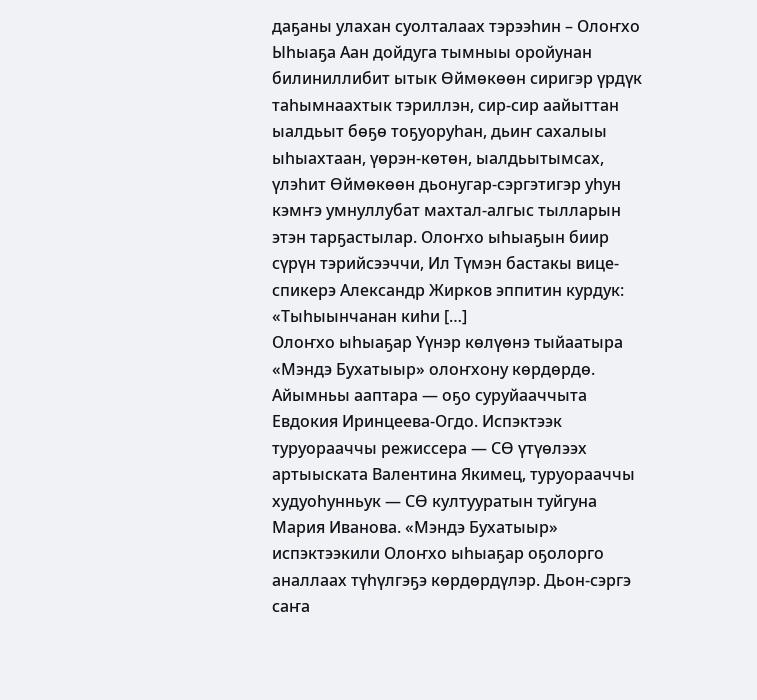даҕаны улахан суолталаах тэрээһин – Олоҥхо Ыһыаҕа Аан дойдуга тымныы оройунан билиниллибит ытык Өймөкөөн сиригэр үрдүк таһымнаахтык тэриллэн, сир-сир аайыттан ыалдьыт бөҕө тоҕуоруһан, дьиҥ сахалыы ыһыахтаан, үөрэн-көтөн, ыалдьытымсах, үлэһит Өймөкөөн дьонугар-сэргэтигэр уһун кэмҥэ умнуллубат махтал-алгыс тылларын этэн тарҕастылар. Олоҥхо ыһыаҕын биир сүрүн тэрийсээччи, Ил Түмэн бастакы вице-спикерэ Александр Жирков эппитин курдук: «Тыһыынчанан киһи […]
Олоҥхо ыһыаҕар Үүнэр көлүөнэ тыйаатыра «Мэндэ Бухатыыр» олоҥхону көрдөрдө. Айымньы ааптара — оҕо суруйааччыта Евдокия Иринцеева-Огдо. Испэктээк туруорааччы режиссера — СӨ үтүөлээх артыыската Валентина Якимец, туруорааччы худуоһунньук — СӨ култууратын туйгуна Мария Иванова. «Мэндэ Бухатыыр» испэктээкили Олоҥхо ыһыаҕар оҕолорго аналлаах түһүлгэҕэ көрдөрдүлэр. Дьон-сэргэ саҥа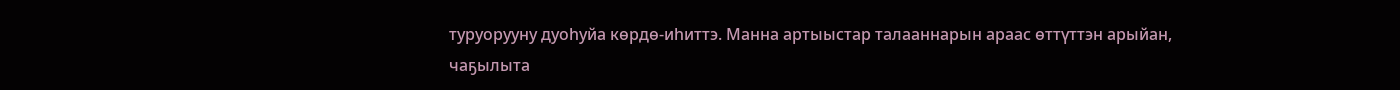туруорууну дуоһуйа көрдө-иһиттэ. Манна артыыстар талааннарын араас өттүттэн арыйан, чаҕылыта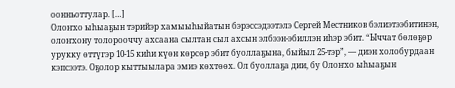оонньоттулар. […]
Олоҥхо ыһыаҕын тэрийэр хамыыһыйатын бэрэссэдээтэлэ Сергей Местников бэлиэтээбитинэн, олоҥхону толорооччу ахсаана сылтан сыл ахсын элбээн-эбиллэн иһэр эбит. “Ыччат бөлөҕөр урукку өттүгэр 10-15 киһи күөн көрсөр эбит буоллаҕына, быйыл 25-тэр”, — диэн холобурдаан кэпсээтэ. Оҕолор кыттыылара эмиэ көхтөөх. Ол буоллаҕа дии, бу Олоҥхо ыһыаҕын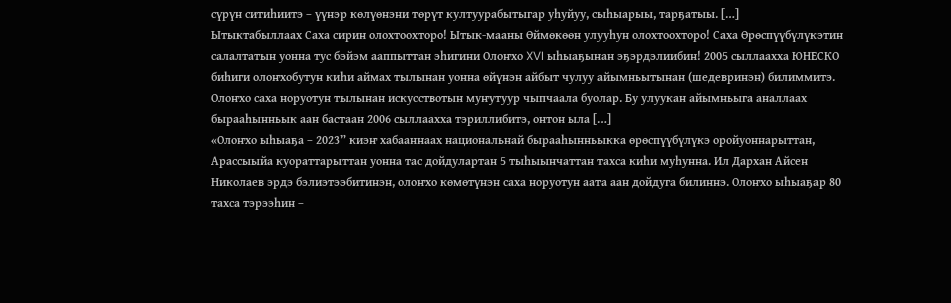сүрүн ситиһиитэ – үүнэр көлүөнэни төрүт култуурабытыгар уһуйуу, сыһыарыы, тарҕатыы. […]
Ытыктабыллаах Саха сирин олохтоохторо! Ытык-мааны Өймөкөөн улууһун олохтоохторо! Саха Өрөспүүбүлүкэтин салалтатын уонна тус бэйэм ааппыттан эһигини Олоҥхо XVI ыһыаҕынан эҕэрдэлиибин! 2005 сыллаахха ЮНЕСКО биһиги олоҥхобутун киһи аймах тылынан уонна өйүнэн айбыт чулуу айымньытынан (шедевринэн) билиммитэ. Олоҥхо саха норуотун тылынан искусствотын муҥутуур чыпчаала буолар. Бу улуукан айымньыга аналлаах бырааһынньык аан бастаан 2006 сыллаахха тэриллибитэ, онтон ыла […]
«Олоҥхо ыһыаҕа – 2023” киэҥ хабааннаах национальнай бырааһынньыкка өрөспүүбүлүкэ оройуоннарыттан, Арассыыйа куораттарыттан уонна тас дойдулартан 5 тыһыынчаттан тахса киһи муһунна. Ил Дархан Айсен Николаев эрдэ бэлиэтээбитинэн, олоҥхо көмөтүнэн саха норуотун аата аан дойдуга билиннэ. Олоҥхо ыһыаҕар 80 тахса тэрээһин –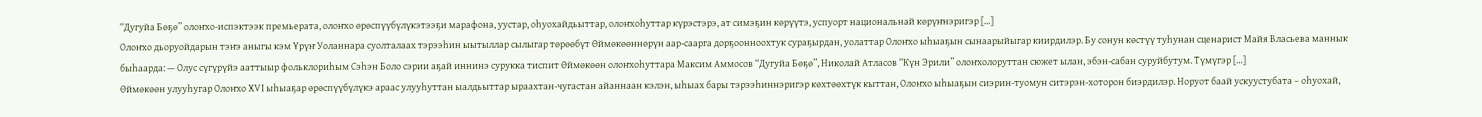“Дугуйа Бөҕө” олоҥхо-испэктээк премьерата, олоҥхо өрөспүүбүлүкэтээҕи марафона, уустар, оһуохайдьыттар, олоҥхоһуттар күрэстэрэ, ат симэҕин көрүүтэ, успуорт национальнай көрүҥнэригэр […]
Олоҥхо дьоруойдарын тэҥэ аныгы кэм Үрүҥ Уоланнара суолталаах тэрээһин ыытыллар сылыгар төрөөбүт Өймөкөөннөрүн аар-саарга дорҕоонноохтук сураҕырдан, уолаттар Олоҥхо ыһыаҕын сынаарыйыгар киирдилэр. Бу сонун көстүү туһунан сценарист Майя Власьева маннык быһаарда: — Олус сүгүрүйэ ааттыыр фольклориһым Сэһэн Боло сэрии аҕай иннинэ сурукка тиспит Өймөкөөн олоҥхоһуттара Максим Аммосов “Дугуйа Бөҕө”, Николай Атласов “Күн Эрили” олоҥхолоруттан сюжет ылан, эбэн-сабан суруйбутум. Түмүгэр […]
Өймөкөөн улууһугар Олоҥхо ХVI ыһыаҕар өрөспүүбүлүкэ араас улууһуттан ыалдьыттар ыраахтан-чугастан айаннаан кэлэн, ыһыах бары тэрээһиннэригэр көхтөөхтүк кыттан, Олоҥхо ыһыаҕын сиэрин-туомун ситэрэн-хоторон биэрдилэр. Норуот баай ускуустубата – оһуохай,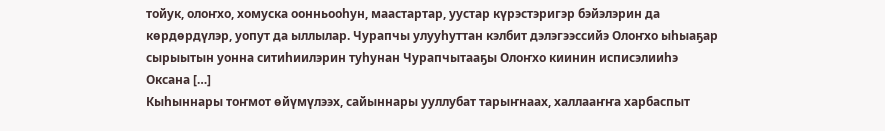тойук, олоҥхо, хомуска оонньооһун, маастартар, уустар күрэстэригэр бэйэлэрин да көрдөрдүлэр, уопут да ыллылар. Чурапчы улууһуттан кэлбит дэлэгээссийэ Олоҥхо ыһыаҕар сырыытын уонна ситиһиилэрин туһунан Чурапчытааҕы Олоҥхо киинин исписэлииһэ Оксана […]
Кыһыннары тоҥмот өйүмүлээх, сайыннары ууллубат тарыҥнаах, халлааҥҥа харбаспыт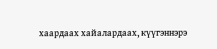хаардаах хайалардаах, күүгэннэрэ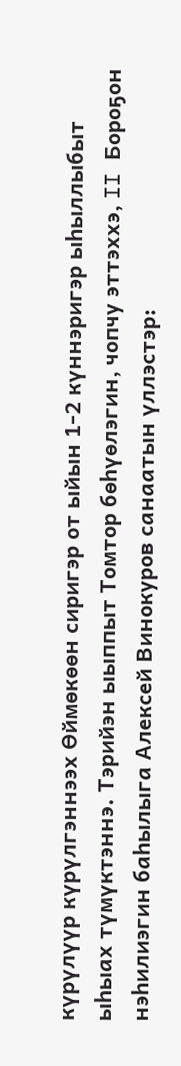күрүлүүр күрүлгэннээх Өймөкөөн сиригэр от ыйын 1-2 күннэригэр ыһыллыбыт ыһыах түмүктэннэ. Тэрийэн ыыппыт Томтор бөһүөлэгин, чопчу эттэххэ, II Бороҕон нэһилиэгин баһылыга Алексей Винокуров санаатын үллэстэр: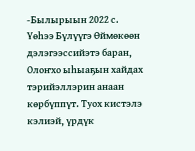-Былырыын 2022 с. Үөһээ Бүлүүгэ Өймөкөөн дэлэгээссийэтэ баран, Олоҥхо ыһыаҕын хайдах тэрийэллэрин анаан көрбүппүт. Туох кистэлэ кэлиэй, үрдүк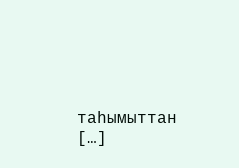таһымыттан […]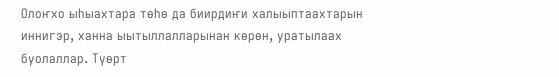Олоҥхо ыһыахтара төһө да биирдиҥи халыыптаахтарын иннигэр, ханна ыытыллалларынан көрөн, уратылаах буолаллар. Түөрт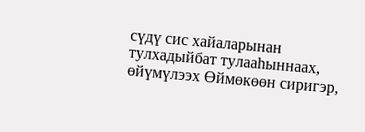сүдү сис хайаларынан тулхадыйбат тулааһыннаах, өйүмүлээх Өймөкөөн сиригэр,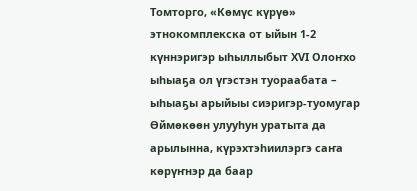Томторго, «Көмүс күрүө» этнокомплекска от ыйын 1-2 күннэригэр ыһыллыбыт ХVI Олоҥхо ыһыаҕа ол үгэстэн туораабата – ыһыаҕы арыйыы сиэригэр-туомугар Өймөкөөн улууһун уратыта да арылынна, күрэхтэһиилэргэ саҥа көрүҥнэр да баар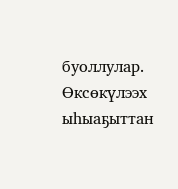буоллулар. Өксөкүлээх ыһыаҕыттан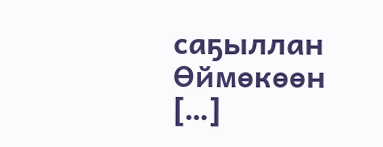саҕыллан Өймөкөөн […]